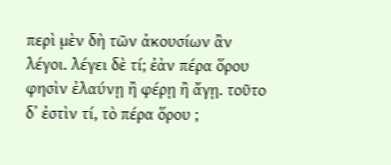περὶ μὲν δὴ τῶν ἀκουσίων ἂν λέγοι. λέγει δὲ τί; ἐὰν πέρα ὅρου φησὶν ἐλαύνῃ ἢ φέρῃ ἢ ἄγῃ. τοῦτο δʼ ἐστὶν τί, τὸ πέρα ὅρου ;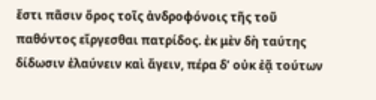ἔστι πᾶσιν ὅρος τοῖς ἀνδροφόνοις τῆς τοῦ παθόντος εἴργεσθαι πατρίδος. ἐκ μὲν δὴ ταύτης δίδωσιν ἐλαύνειν καὶ ἄγειν, πέρα δʼ οὐκ ἐᾷ τούτων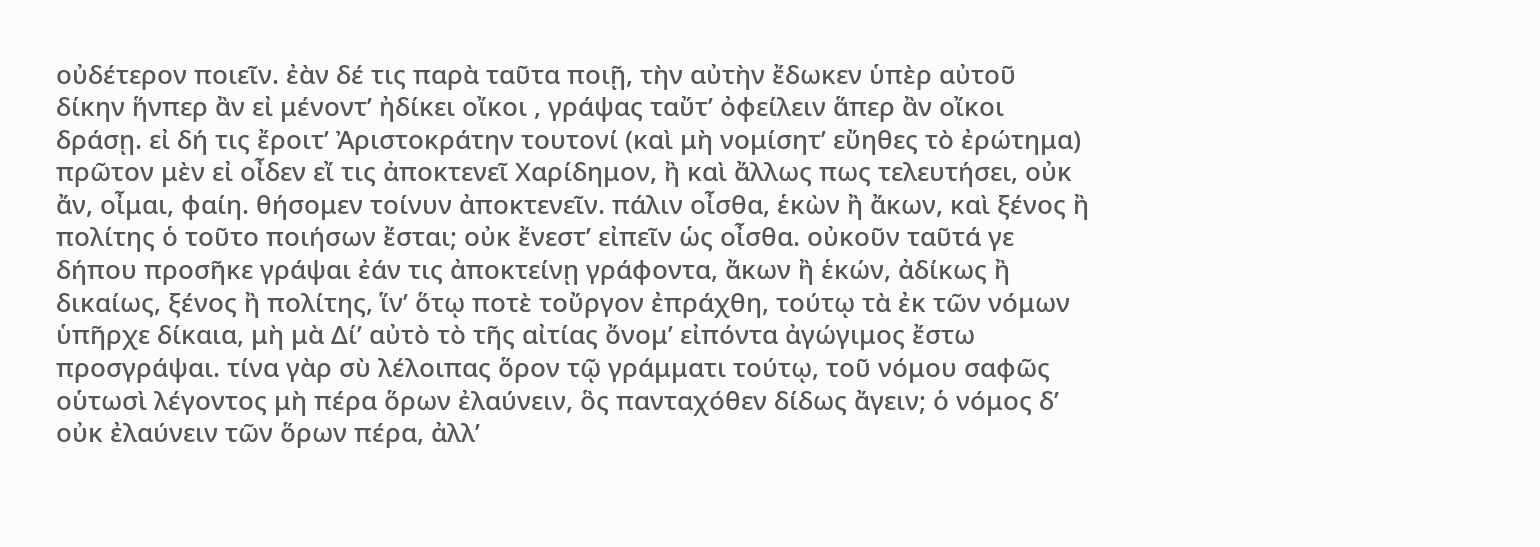οὐδέτερον ποιεῖν. ἐὰν δέ τις παρὰ ταῦτα ποιῇ, τὴν αὐτὴν ἔδωκεν ὑπὲρ αὐτοῦ δίκην ἥνπερ ἂν εἰ μένοντʼ ἠδίκει οἴκοι , γράψας ταὔτʼ ὀφείλειν ἅπερ ἂν οἴκοι δράσῃ. εἰ δή τις ἔροιτʼ Ἀριστοκράτην τουτονί (καὶ μὴ νομίσητʼ εὔηθες τὸ ἐρώτημα) πρῶτον μὲν εἰ οἶδεν εἴ τις ἀποκτενεῖ Χαρίδημον, ἢ καὶ ἄλλως πως τελευτήσει, οὐκ ἄν, οἶμαι, φαίη. θήσομεν τοίνυν ἀποκτενεῖν. πάλιν οἶσθα, ἑκὼν ἢ ἄκων, καὶ ξένος ἢ πολίτης ὁ τοῦτο ποιήσων ἔσται; οὐκ ἔνεστʼ εἰπεῖν ὡς οἶσθα. οὐκοῦν ταῦτά γε δήπου προσῆκε γράψαι ἐάν τις ἀποκτείνῃ γράφοντα, ἄκων ἢ ἑκών, ἀδίκως ἢ δικαίως, ξένος ἢ πολίτης, ἵνʼ ὅτῳ ποτὲ τοὔργον ἐπράχθη, τούτῳ τὰ ἐκ τῶν νόμων ὑπῆρχε δίκαια, μὴ μὰ Δίʼ αὐτὸ τὸ τῆς αἰτίας ὄνομʼ εἰπόντα ἀγώγιμος ἔστω προσγράψαι. τίνα γὰρ σὺ λέλοιπας ὅρον τῷ γράμματι τούτῳ, τοῦ νόμου σαφῶς οὑτωσὶ λέγοντος μὴ πέρα ὅρων ἐλαύνειν, ὃς πανταχόθεν δίδως ἄγειν; ὁ νόμος δʼ οὐκ ἐλαύνειν τῶν ὅρων πέρα, ἀλλʼ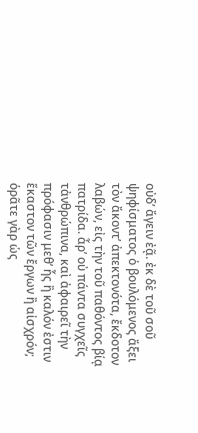οὐδʼ ἄγειν ἐᾷ. ἐκ δὲ τοῦ σοῦ ψηφίσματος ὁ βουλόμενος ἄξει τὸν ἄκοντʼ ἀπεκτονότα, ἔκδοτον λαβών, εἰς τὴν τοῦ παθόντος βίᾳ πατρίδα. ἆρʼ οὐ πάντα συγχεῖς τἀνθρώπινα, καὶ ἀφαιρεῖ τὴν πρόφασιν μεθʼ ἧς ἢ καλόν ἐστιν ἕκαστον τῶν ἔργων ἢ αἰσχρόν; ὁρᾶτε γὰρ ὡς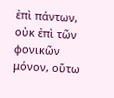ἐπὶ πάντων, οὐκ ἐπὶ τῶν φονικῶν μόνον, οὕτω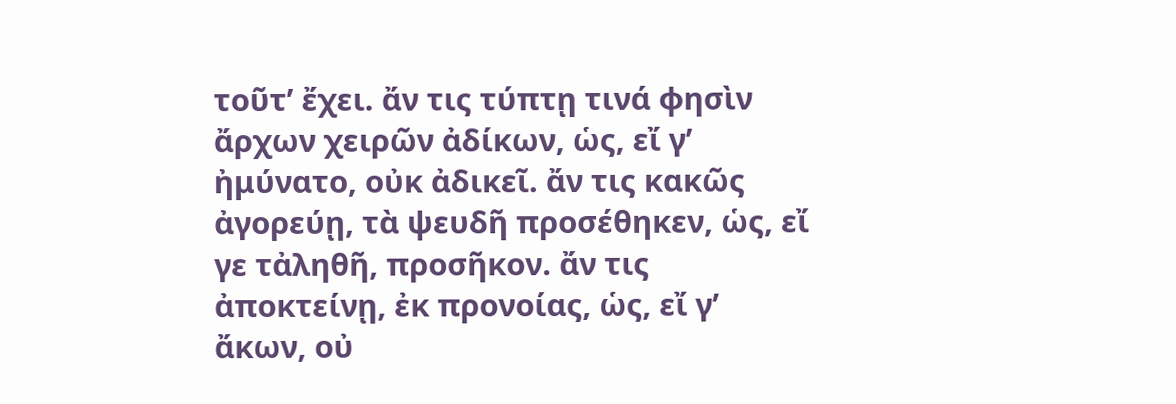τοῦτʼ ἔχει. ἄν τις τύπτῃ τινά φησὶν ἄρχων χειρῶν ἀδίκων, ὡς, εἴ γʼ ἠμύνατο, οὐκ ἀδικεῖ. ἄν τις κακῶς ἀγορεύῃ, τὰ ψευδῆ προσέθηκεν, ὡς, εἴ γε τἀληθῆ, προσῆκον. ἄν τις ἀποκτείνῃ, ἐκ προνοίας, ὡς, εἴ γʼ ἄκων, οὐ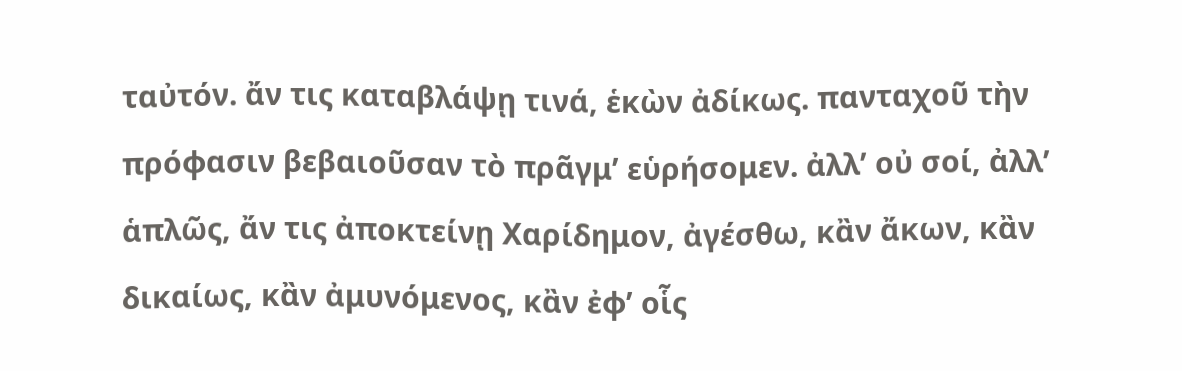ταὐτόν. ἄν τις καταβλάψῃ τινά, ἑκὼν ἀδίκως. πανταχοῦ τὴν πρόφασιν βεβαιοῦσαν τὸ πρᾶγμʼ εὑρήσομεν. ἀλλʼ οὐ σοί, ἀλλʼ ἁπλῶς, ἄν τις ἀποκτείνῃ Χαρίδημον, ἀγέσθω, κἂν ἄκων, κἂν δικαίως, κἂν ἀμυνόμενος, κἂν ἐφʼ οἷς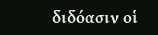διδόασιν οἱ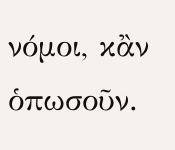νόμοι, κἂν ὁπωσοῦν.